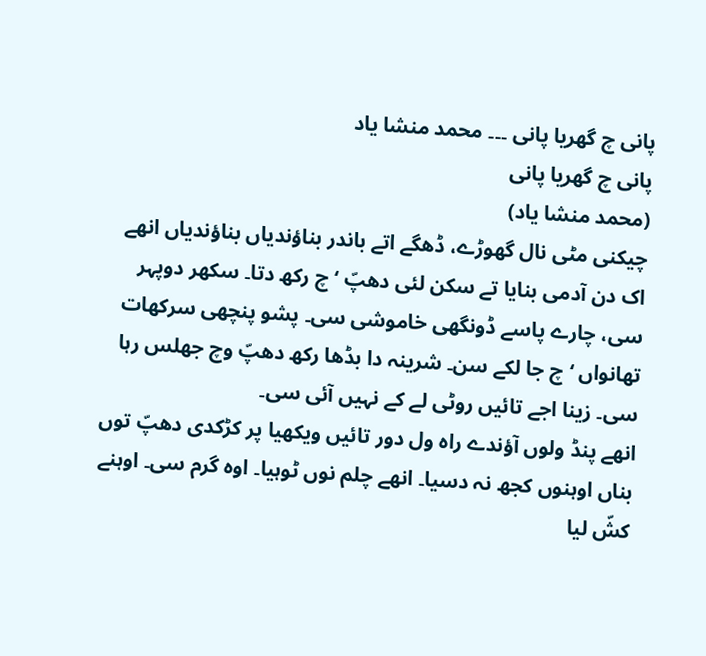پانی چ گھریا پانی ۔۔۔ محمد منشا یاد
پانی چ گھریا پانی
(محمد منشا یاد)
چیکنی مٹی نال گھوڑے، ڈھگے اتے باندر بناؤندیاں بناؤندیاں انھے اک دن آدمی بنایا تے سکن لئی دھپّ ‘چ رکھ دتا۔ سکھر دوپہر سی، چارے پاسے ڈونگھی خاموشی سی۔ پشو پنچھی سرکھات تھانواں ‘چ جا لکے سن۔ شرینہ دا بڈھا رکھ دھپّ وچ جھلس رہا سی۔ زینا اجے تائیں روٹی لے کے نہیں آئی سی۔
انھے پنڈ ولوں آؤندے راہ ول دور تائیں ویکھیا پر کڑکدی دھپّ توں بناں اوہنوں کجھ نہ دسیا۔ انھے چلم نوں ٹوہیا۔ اوہ گرم سی۔ اوہنے کشّ لیا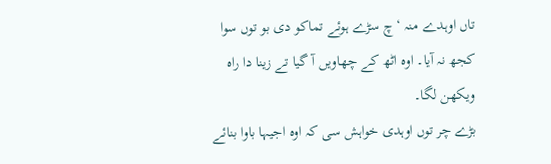تاں اوہدے منہ ‘چ سڑے ہوئے تماکو دی بو توں سوا کجھ نہ آیا۔ اوہ اٹھ کے چھاویں آ گیا تے زینا دا راہ ویکھن لگا۔
بڑے چر توں اوہدی خواہش سی کہ اوہ اجیہا باوا بنائے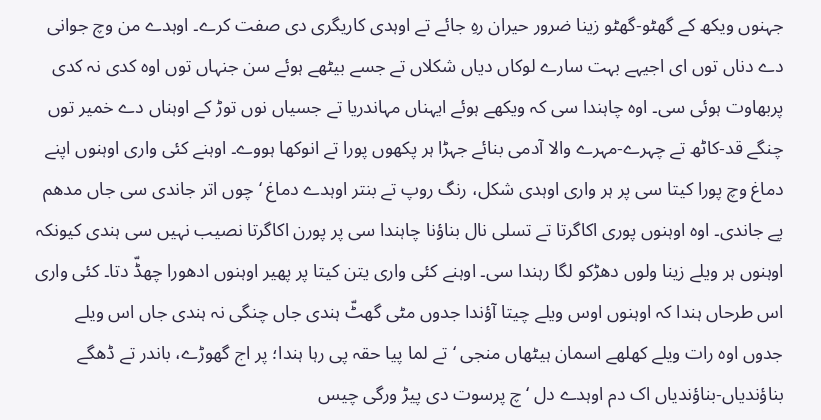جہنوں ویکھ کے گھٹو-گھٹو زینا ضرور حیران رہِ جائے تے اوہدی کاریگری دی صفت کرے۔ اوہدے من وچ جوانی دے دناں توں ای اجیہے بہت سارے لوکاں دیاں شکلاں تے جسے بیٹھے ہوئے سن جنہاں توں اوہ کدی نہ کدی پربھاوت ہوئی سی۔ اوہ چاہندا سی کہ ویکھے ہوئے ایہناں مہاندریا تے جسیاں نوں توڑ کے اوہناں دے خمیر توں چنگے قد-کاٹھ تے چہرے-مہرے والا آدمی بنائے جہڑا ہر پکھوں پورا تے انوکھا ہووے۔ اوہنے کئی واری اوہنوں اپنے دماغ وچ پورا کیتا سی پر ہر واری اوہدی شکل، رنگ روپ تے بنتر اوہدے دماغ ‘چوں اتر جاندی سی جاں مدھم پے جاندی۔ اوہ اوہنوں پوری اکاگرتا تے تسلی نال بناؤنا چاہندا سی پر پورن اکاگرتا نصیب نہیں سی ہندی کیونکہ اوہنوں ہر ویلے زینا ولوں دھڑکو لگا رہندا سی۔ اوہنے کئی واری یتن کیتا پر پھیر اوہنوں ادھورا چھڈّ دتا۔ کئی واری اس طرحاں ہندا کہ اوہنوں اوس ویلے چیتا آؤندا جدوں مٹی گھٹّ ہندی جاں چنگی نہ ہندی جاں اس ویلے جدوں اوہ رات ویلے کھلھے اسمان ہیٹھاں منجی ‘تے لما پیا حقہ پی رہا ہندا؛ پر اج گھوڑے، باندر تے ڈھگے بناؤندیاں-بناؤندیاں اک دم اوہدے دل ‘چ پرسوت دی پیڑ ورگی چیس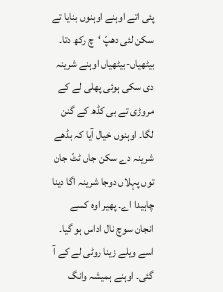پئی اتے اوہنے اوہنوں بنایا تے سکن لئی دھپّ ‘چ رکھ دتا۔
بیٹھیاں-بیٹھیاں اوہنے شرینہ دی سکی ہوئی پھلی لے کے مروڑی تے بی کڈھ کے گنن لگا۔ اوہنوں خیال آیا کہ بڈھے شرینہ دے سکن جاں ٹٹّ جان توں پہلاں دوجا شرینہ اگا دینا چاہیدا اے۔ پھیر اوہ کسے انجان سوچ نال اداس ہو گیا۔ اسے ویلے زینا روٹی لے کے آ گئی۔ اوہنے ہمیشہ وانگ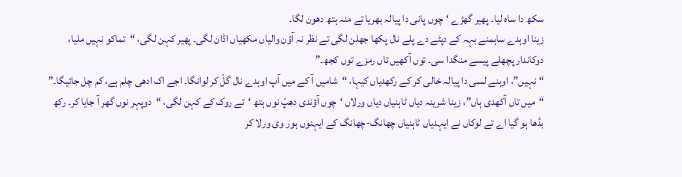سکھ دا ساہ لیا۔ پھیر گھڑے ‘چوں پانی دا پیالہ بھریا تے منہ ہتھ دھون لگا۔
زینا اوہدے ساہمنے بہہ کے دپٹے دے پلے نال پکھا جھلن لگی تے نظر نہ آؤن والیاں مکھیاں اڈان لگی۔ پھیر کہن لگی، “تماکو نہیں ملیا، دوکاندار پچھلے پیسے منگدا سی۔ توں آکھیں تاں رمزے توں کجھ۔”
“نہیں”، اوہنے لسی دا پیالہ خالی کر کے رکھدیاں کیہا، “شامیں آ کے میں آپ اوہدے نال گلّ کر لوانگا۔ اجے اک ادھی چلم ہے، کم چل جائیگا۔”
“میں تاں آکھدی ہاں”، زینا شرینہ دیاں ٹاہنیاں دیاں ورلاں ‘چوں آؤندی دھپّ نوں ہتھ ‘تے روک کے کہن لگی، “دوپہر نوں گھر آ جایا کر۔ رکھ بڈھا ہو گیا اے تے لوکاں نے ایہدیاں ٹاہنیاں چھانگ-چھانگ کے ایہنوں ہور وی ورلا کر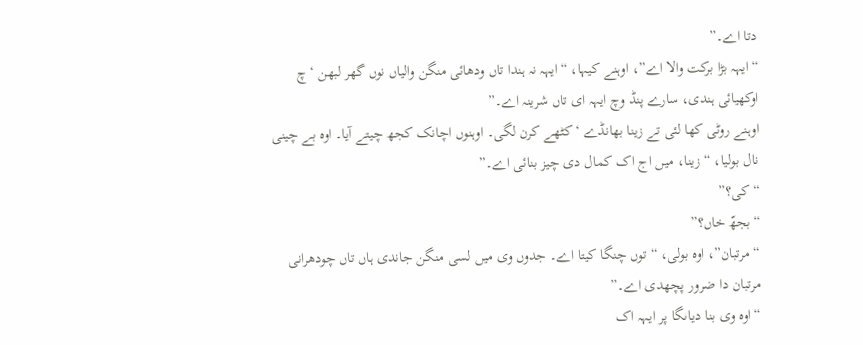دتا اے۔”
“ایہہ بڑا برکت والا اے”، اوہنے کیہا، “ایہہ نہ ہندا تاں ودھائی منگن والیاں نوں گھر لبھن ‘چ اوکھیائی ہندی، سارے پنڈ وچ ایہہ ای تاں شرینہ اے۔”
اوہنے روٹی کھا لئی تے زینا بھانڈے ‘کٹھے کرن لگی۔ اوہنوں اچانک کجھ چیتے آیا۔ اوہ بے چینی نال بولیا، “زینا، میں اج اک کمال دی چیز بنائی اے۔”
“کی؟”
“بجھّ خاں؟”
“مرتبان”، اوہ بولی، “توں چنگا کیتا اے۔ جدوں وی میں لسی منگن جاندی ہاں تاں چودھرانی مرتبان دا ضرور پچھدی اے۔”
“اوہ وی بنا دیاںگا پر ایہہ اک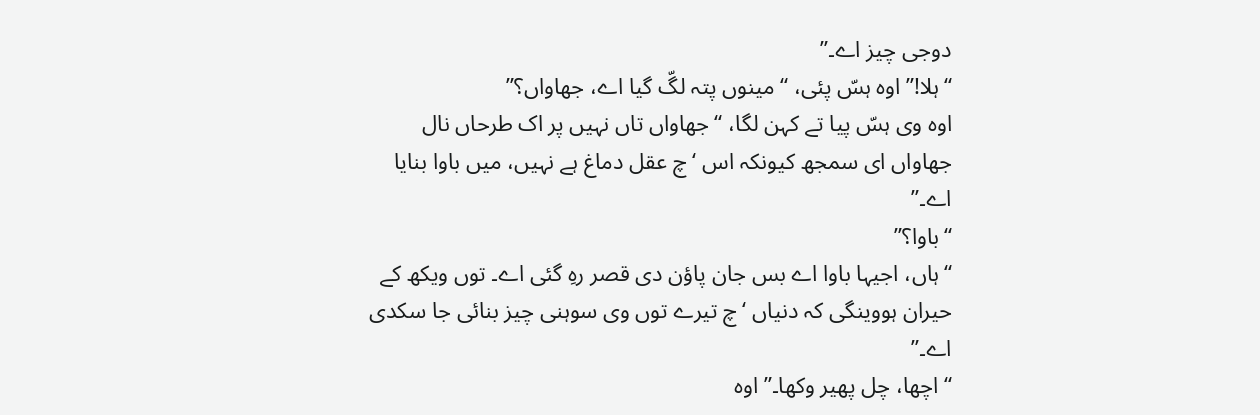دوجی چیز اے۔”
“ہلا!” اوہ ہسّ پئی، “مینوں پتہ لگّ گیا اے، جھاواں؟”
اوہ وی ہسّ پیا تے کہن لگا، “جھاواں تاں نہیں پر اک طرحاں نال جھاواں ای سمجھ کیونکہ اس ‘چ عقل دماغ ہے نہیں، میں باوا بنایا اے۔”
“باوا؟”
“ہاں، اجیہا باوا اے بس جان پاؤن دی قصر رہِ گئی اے۔ توں ویکھ کے حیران ہووینگی کہ دنیاں ‘چ تیرے توں وی سوہنی چیز بنائی جا سکدی اے۔”
“اچھا، چل پھیر وکھا۔” اوہ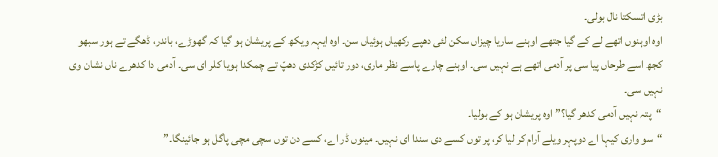بڑی اتسکتا نال بولی۔
اوہ اوہنوں اتھے لے کے گیا جتھے اوہنے ساریا چیزاں سکن لئی دھپے رکھیاں ہوئیاں سن۔ اوہ ایہہ ویکھ کے پریشان ہو گیا کہ گھوڑے، باندر، ڈھگے تے ہور سبھو کجھ اسے طرحاں پیا سی پر آدمی اتھے ہے نہیں سی۔ اوہنے چارے پاسے نظر ماری، دور تائیں کڑکدی دھپّ تے چمکدا ہویا کلر ای سی۔ آدمی دا کدھرے ناں نشان وی نہیں سی۔
“پتہ نہیں آدمی کدھر گیا؟” اوہ پریشان ہو کے بولیا۔
“سو واری کیہا اے دوپہر ویلے آرام کر لیا کر، پر توں کسے دی سندا ای نہیں۔ مینوں ڈر اے، کسے دن توں سچی مچی پاگل ہو جائینگا۔”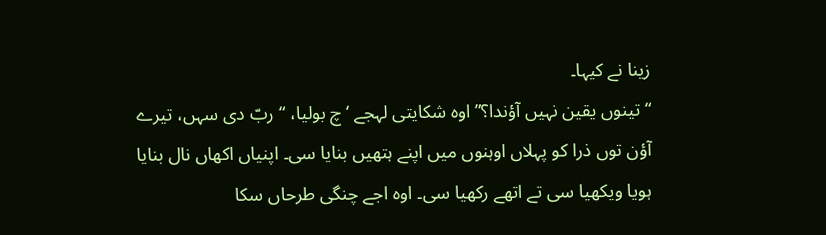زینا نے کیہا۔
“تینوں یقین نہیں آؤندا؟” اوہ شکایتی لہجے ‘چ بولیا، “ربّ دی سہں، تیرے آؤن توں ذرا کو پہلاں اوہنوں میں اپنے ہتھیں بنایا سی۔ اپنیاں اکھاں نال بنایا ہویا ویکھیا سی تے اتھے رکھیا سی۔ اوہ اجے چنگی طرحاں سکا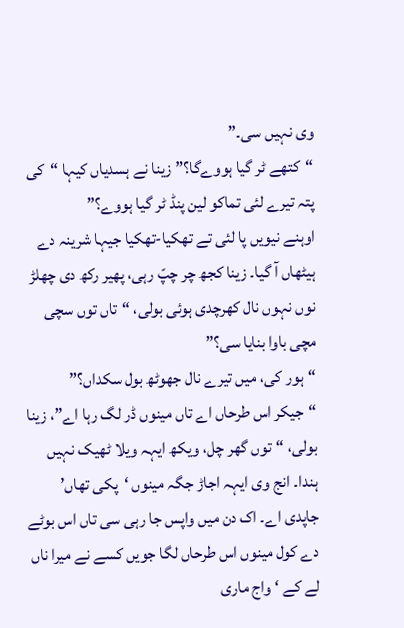وی نہیں سی۔”
“کتھے ٹر گیا ہووےگا؟” زینا نے ہسدیاں کیہا “کی پتہ تیرے لئی تماکو لین پنڈ ٹر گیا ہووے؟”
اوہنے نیویں پا لئی تے تھکیا-تھکیا جیہا شرینہ دے ہیٹھاں آ گیا۔ زینا کجھ چر چپّ رہی، پھیر رکھ دی چھلڑ نوں نہوں نال کھرچدی ہوئی بولی، “تاں توں سچی مچی باوا بنایا سی؟”
“ہور کی، میں تیرے نال جھوٹھ بول سکداں؟”
“جیکر اس طرحاں اے تاں مینوں ڈر لگ رہا اے”، زینا بولی، “توں گھر چل، ویکھ ایہہ ویلا ٹھیک نہیں ہندا۔ انج وی ایہہ اجاڑ جگہ مینوں ‘پکی تھاں’ جاپدی اے۔ اک دن میں واپس جا رہی سی تاں اس بوٹے دے کول مینوں اس طرحاں لگا جویں کسے نے میرا ناں لے کے ‘واج ماری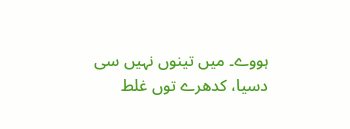ہووے۔ میں تینوں نہیں سی دسیا، کدھرے توں غلط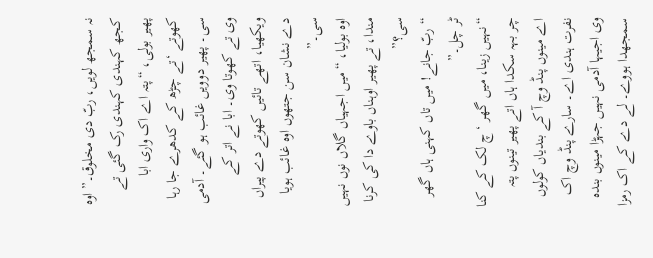نہ سمجھ لویں، ربّ دی مخلوق۔” اوہ کجھ کہندی کہندی رک گئی تے پھیر بولی، “پتہ اے اک واری ابا کھوتے ‘تے چڑھ کے کدھرے جا رہا سی۔ پھیر دوویں غائب ہو گئے۔ آدمی وی تے کھوتا وی۔ ابا نے اتر کے ویکھیا، اتھے تائیں کھوتے دے پیراں دے نشان سن جتھوں اوہ غائب ہویا سی۔”
اوہ بولیا، “میں اجہیاں گلاں نوں نہیں مندا، تے پھیر اوہناں باوے دا کی کرنا سی؟”
“ربّ جانے! میں تاں کہنی ہاں گھر ٹر چل۔”
“نہیں زینا، میں گھر ‘چ لک کے کنا چر بہہ سکدا ہاں اتے پھیر تینوں پتہ اے مینوں پنڈ وچ آ کے بندیاں کولوں نفرت ہندی اے۔ سارے پنڈ وچ اک وی اجیہا آدمی نہیں جہڑا مینوں بندہ سمجھدا ہووے۔ لے دے کے اک رمزا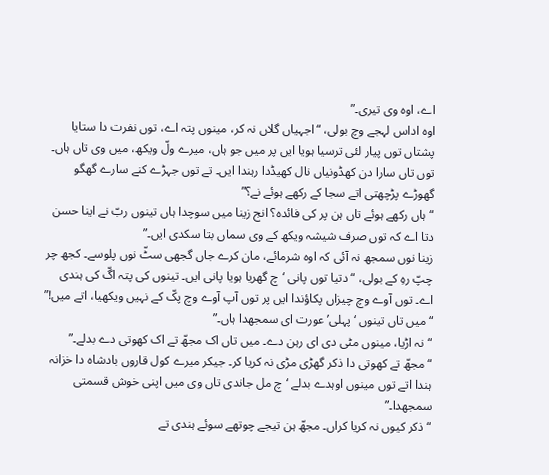اے، اوہ وی تیری۔”
اوہ اداس لہجے وچ بولی، “اجہیاں گلاں نہ کر، مینوں پتہ اے، توں نفرت دا ستایا پشتاں توں پیار لئی ترسیا ہویا ایں پر میں جو ہاں، میرے ولّ ویکھ، میں وی تاں ہاں۔ توں تاں سارا دن کھڈونیاں نال کھیڈدا رہندا ایں۔ تے توں جہڑے کنے سارے گھگو گھوڑے پڑچھتی اتے سجا کے رکھے ہوئے نے؟”
“ہاں رکھے ہوئے تاں ہن پر کی فائدہ؟ انج زینا میں سوچدا ہاں تینوں ربّ نے اینا حسن دتا اے کہ توں صرف شیشہ ویکھ کے وی سماں بتا سکدی ایں۔”
زینا نوں سمجھ نہ آئی کہ اوہ شرمائے، مان کرے جاں گجھی سٹّ نوں پلوسے۔ کجھ چر چپّ رہِ کے بولی، “دتیا توں پانی ‘چ گھریا ہویا پانی ایں۔ تینوں کی پتہ اگّ کی ہندی اے۔ توں آوے وچ چیزاں پکاؤندا ایں پر توں آپ آوے وچ پکّ کے نہیں ویکھیا، اتے میں!”
“میں تاں تینوں ‘پہلی’ عورت ای سمجھدا ہاں۔”
“نہ اڑیا، مینوں مٹی دی ای رہن دے۔ میں تاں اک مجھّ تے اک کھوتی دے بدلے۔”
“مجھّ تے کھوتی دا ذکر گھڑی مڑی نہ کریا کر۔ جیکر میرے کول قاروں بادشاہ دا خزانہ ہندا اتے توں مینوں اوہدے بدلے ‘چ مل جاندی تاں وی میں اپنی خوش قسمتی سمجھدا۔”
“ذکر کیوں نہ کریا کراں۔ مجھّ ہن تیجے چوتھے سوئے ہندی تے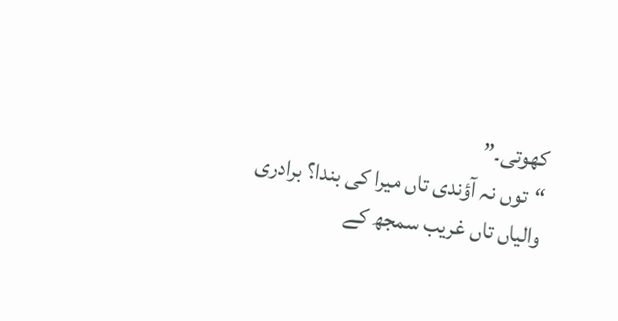کھوتی۔”
“توں نہ آؤندی تاں میرا کی بندا؟ برادری والیاں تاں غریب سمجھ کے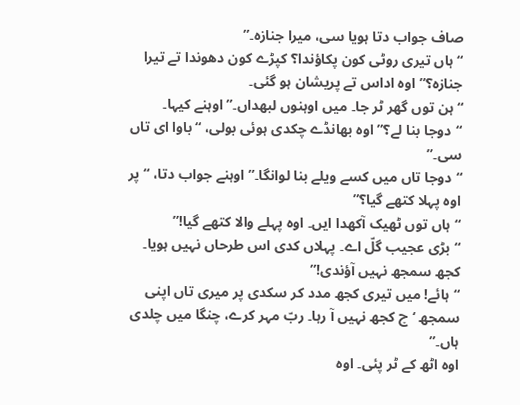صاف جواب دتا ہویا سی، میرا جنازہ۔”
“ہاں تیری روٹی کون پکاؤندا؟ کپڑے کون دھوندا تے تیرا جنازہ؟” اوہ اداس تے پریشان ہو گئی۔
“ہن توں گھر ٹر جا۔ میں اوہنوں لبھداں۔” اوہنے کیہا۔
“دوجا بنا لے؟” اوہ بھانڈے چکدی ہوئی بولی، “باوا ای تاں سی۔”
“دوجا تاں میں کسے ویلے بنا لوانگا۔” اوہنے جواب دتا، “پر اوہ پہلا کتھے گیا؟”
“ہاں توں ٹھیک آکھدا ایں۔ اوہ پہلے والا کتھے گیا!”
“بڑی عجیب گلّ اے۔ پہلاں کدی اس طرحاں نہیں ہویا۔ کجھ سمجھ نہیں آؤندی!”
“ہائے! میں تیری کجھ مدد کر سکدی پر میری تاں اپنی سمجھ ‘چ کجھ نہیں آ رہا۔ ربّ مہر کرے، چنگا میں چلدی ہاں۔”
اوہ اٹھ کے ٹر پئی۔ اوہ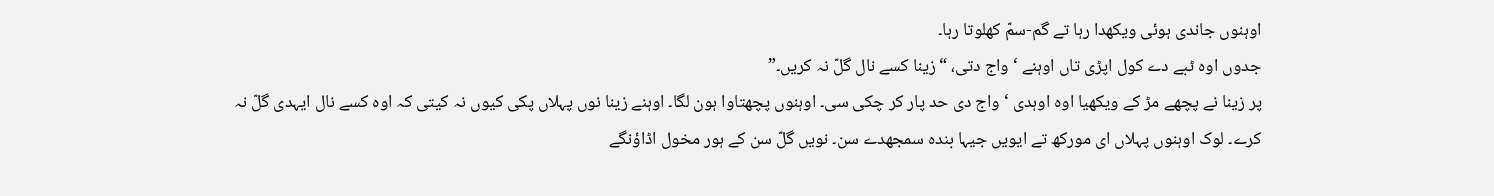اوہنوں جاندی ہوئی ویکھدا رہا تے گم-سمّ کھلوتا رہا۔
جدوں اوہ ٹبے دے کول اپڑی تاں اوہنے ‘واج دتی، “زینا کسے نال گلّ نہ کریں۔”
پر زینا نے پچھے مڑ کے ویکھیا اوہ اوہدی ‘واج دی حد پار کر چکی سی۔ اوہنوں پچھتاوا ہون لگا۔ اوہنے زینا نوں پہلاں پکی کیوں نہ کیتی کہ اوہ کسے نال ایہدی گلّ نہ کرے۔ لوک اوہنوں پہلاں ای مورکھ تے ایویں جیہا بندہ سمجھدے سن۔ نویں گلّ سن کے ہور مخول اڈاؤنگے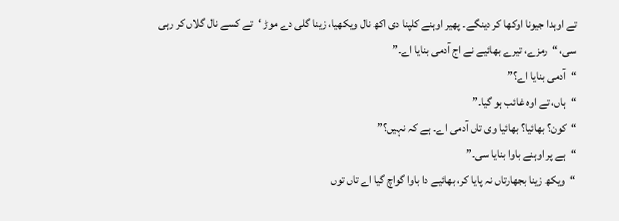تے اوہدا جیونا اوکھا کر دینگے۔ پھیر اوہنے کلپنا دی اکھ نال ویکھیا، زینا گلی دے موڑ ‘تے کسے نال گلاں کر رہی سی، “رمزے، تیرے بھائیے نے اج آدمی بنایا اے۔”
“آدمی بنایا اے؟”
“ہاں، تے اوہ غائب ہو گیا۔”
“کون؟ بھائیا؟ بھائیا وی تاں آدمی اے۔ ہے کہ نہیں؟”
“ہے پر اوہنے باوا بنایا سی۔”
“ویکھ زینا بجھارتاں نہ پایا کر، بھائیے دا باوا گواچ گیا اے تاں توں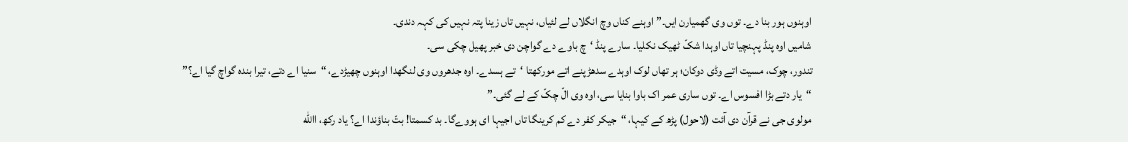اوہنوں ہور بنا دے۔ توں وی گھمیارن ایں۔” اوہنے کناں وچ انگلاں لے لئیاں، نہیں تاں زینا پتہ نہیں کی کہہ دندی۔
شامیں اوہ پنڈ پہنچیا تاں اوہدا شکّ ٹھیک نکلیا۔ سارے پنڈ ‘چ باوے دے گواچن دی خبر پھیل چکی سی۔
تندور، چوک، مسیت اتے وڈی دوکان؛ ہر تھاں لوک اوہدے سدھڑپنے اتے مورکھتا ‘تے ہسدے۔ اوہ جدھروں وی لنگھدا اوہنوں چھیڑدے، “سنیا اے دتے، تیرا بندہ گواچ گیا اے؟”
“یار دتے بڑا افسوس اے۔ توں ساری عمر اک باوا بنایا سی، اوہ وی الّ چکّ کے لے گئی۔”
مولوی جی نے قرآن دی آئت (لاحول) پڑھ کے کیہا، “جیکر کفر دے کم کرینگا تاں اجیہا ای ہووےگا۔ بد کسمتا! بتّ بناؤندا اے؟ یاد رکھ، االله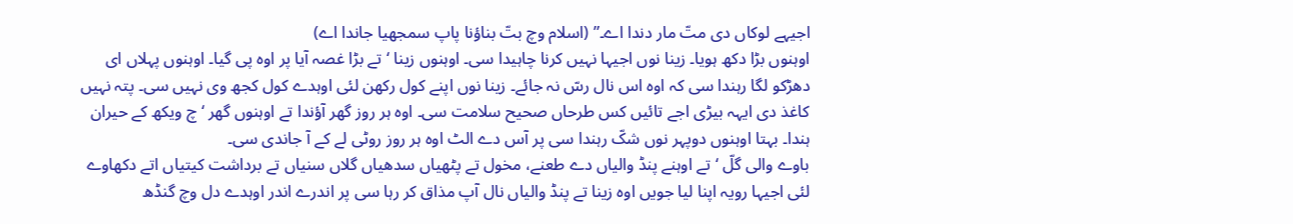اجیہے لوکاں دی متّ مار دندا اے۔” (اسلام وچ بتّ بناؤنا پاپ سمجھیا جاندا اے)
اوہنوں بڑا دکھ ہویا۔ زینا نوں اجیہا نہیں کرنا چاہیدا سی۔ اوہنوں زینا ‘تے بڑا غصہ آیا پر اوہ پی گیا۔ اوہنوں پہلاں ای دھڑکو لگا رہندا سی کہ اوہ اس نال رسّ نہ جائے۔ زینا نوں اپنے کول رکھن لئی اوہدے کول کجھ وی نہیں سی۔ پتہ نہیں کاغذ دی ایہہ بیڑی اجے تائیں کس طرحاں صحیح سلامت سی۔ اوہ ہر روز گھر آؤندا تے اوہنوں گھر ‘چ ویکھ کے حیران ہندا۔ بہتا اوہنوں دوپہر نوں شکّ رہندا سی پر آس دے الٹ اوہ ہر روز روٹی لے کے آ جاندی سی۔
باوے والی گلّ ‘تے اوہنے پنڈ والیاں دے طعنے، مخول تے پٹھیاں سدھیاں گلاں سنیاں تے برداشت کیتیاں اتے دکھاوے لئی اجیہا رویہ اپنا لیا جویں اوہ زینا تے پنڈ والیاں نال آپ مذاق کر رہا سی پر اندرے اندر اوہدے دل وچ گنڈھ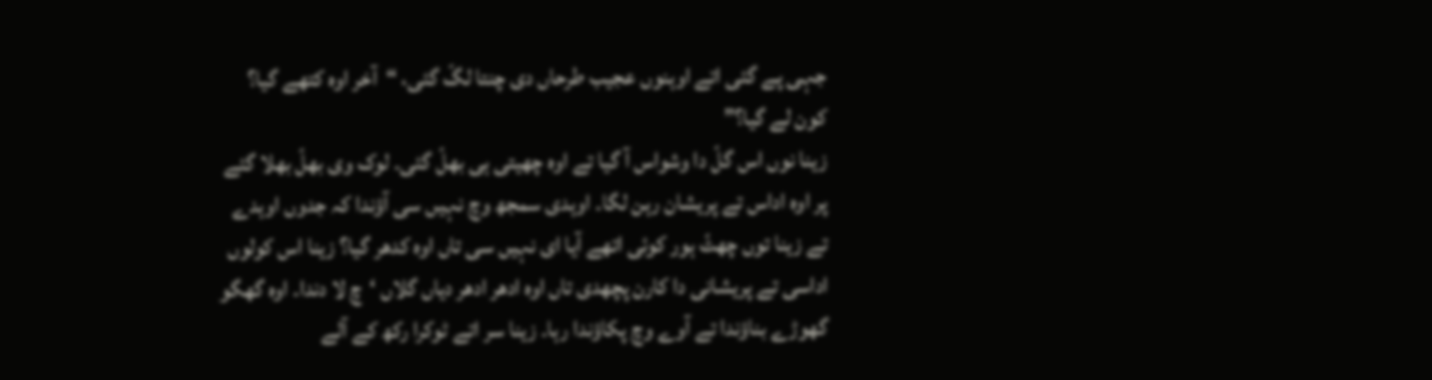جہی پے گئی اتے اوہنوں عجیب طرحاں دی چنتا لگّ گئی، “آخر اوہ کتھے گیا؟ کون لے گیا؟”
زینا نوں اس گلّ دا وشواس آ گیا تے اوہ چھیتی ہی بھلّ گئی۔ لوک وی بھلّ بھلا گئے پر اوہ اداس تے پریشان رہن لگا۔ اوہدی سمجھ وچ نہیں سی آؤندا کہ جدوں اوہدے تے زینا توں چھٹّ ہور کوئی اتھے آیا ای نہیں سی تاں اوہ کدھر گیا؟ زینا اس کولوں اداسی تے پریشانی دا کارن پچھدی تاں اوہ ادھر ادھر دیاں گلاں ‘چ لا دندا۔ اوہ گھگو گھوڑے بناؤندا تے آوے وچ پکاؤندا رہا۔ زینا سر اتے ٹوکرا رکھ کے آلے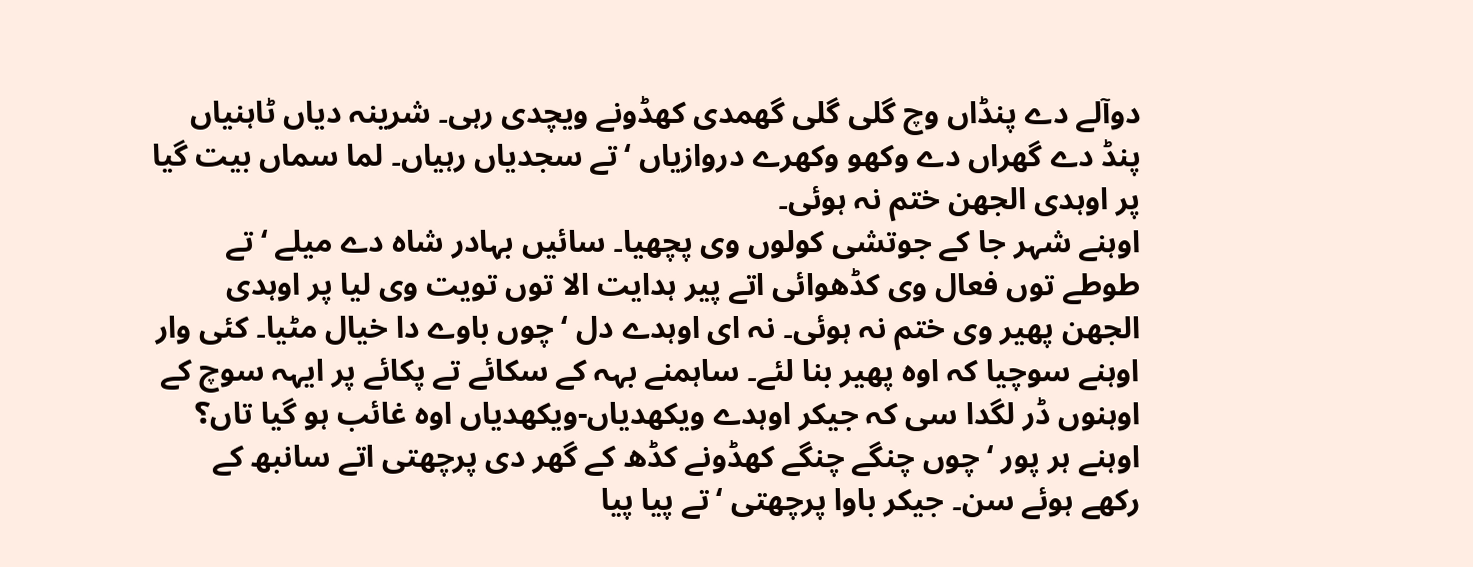دوآلے دے پنڈاں وچ گلی گلی گھمدی کھڈونے ویچدی رہی۔ شرینہ دیاں ٹاہنیاں پنڈ دے گھراں دے وکھو وکھرے دروازیاں ‘تے سجدیاں رہیاں۔ لما سماں بیت گیا پر اوہدی الجھن ختم نہ ہوئی۔
اوہنے شہر جا کے جوتشی کولوں وی پچھیا۔ سائیں بہادر شاہ دے میلے ‘تے طوطے توں فعال وی کڈھوائی اتے پیر ہدایت الا توں تویت وی لیا پر اوہدی الجھن پھیر وی ختم نہ ہوئی۔ نہ ای اوہدے دل ‘چوں باوے دا خیال مٹیا۔ کئی وار اوہنے سوچیا کہ اوہ پھیر بنا لئے۔ ساہمنے بہہ کے سکائے تے پکائے پر ایہہ سوچ کے اوہنوں ڈر لگدا سی کہ جیکر اوہدے ویکھدیاں-ویکھدیاں اوہ غائب ہو گیا تاں؟
اوہنے ہر پور ‘چوں چنگے چنگے کھڈونے کڈھ کے گھر دی پرچھتی اتے سانبھ کے رکھے ہوئے سن۔ جیکر باوا پرچھتی ‘تے پیا پیا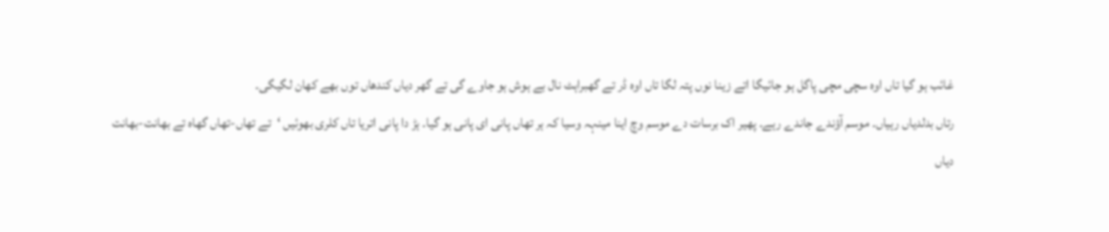غائب ہو گیا تاں اوہ سچی مچی پاگل ہو جائیگا اتے زینا نوں پتہ لگا تاں اوہ ڈر تے گھبراہٹ نال بے ہوش ہو جاوے گی تے گھر دیاں کندھاں توں بھے کھان لگیگی۔
رتاں بدلدیاں رہیاں۔ موسم آؤندے جاندے رہے۔ پھیر اک برسات دے موسم وچ اینا مینہہ وسیا کہ ہر تھاں پانی ای پانی ہو گیا۔ ہڑ دا پانی اتریا تاں کلری بھوئیں ‘تے تھاں-تھاں گھاہ تے بھانت-بھانت دیاں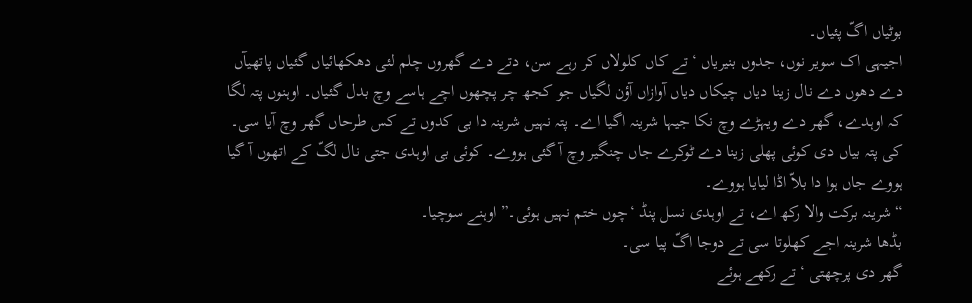بوٹیاں اگّ پئیاں۔
اجیہی اک سویر نوں، جدوں بنیریاں ‘تے کاں کلولاں کر رہے سن، دتے دے گھروں چلم لئی دھکھائیاں گئیاں پاتھیآں دے دھوں دے نال زینا دیاں چیکاں دیاں آوازاں آؤن لگیاں جو کجھ چر پچھوں اچے ہاسے وچ بدل گئیاں۔ اوہنوں پتہ لگا کہ اوہدے، گھر دے ویہڑے وچ نکا جیہا شرینہ اگیا اے۔ پتہ نہیں شرینہ دا بی کدوں تے کس طرحاں گھر وچ آیا سی۔ کی پتہ بیاں دی کوئی پھلی زینا دے ٹوکرے جاں چنگیر وچ آ گئی ہووے۔ کوئی بی اوہدی جتی نال لگّ کے اتھوں آ گیا ہووے جاں ہوا دا بلاّ اڈا لیایا ہووے۔
“شرینہ برکت والا رکھ اے، تے اوہدی نسل پنڈ ‘چوں ختم نہیں ہوئی۔” اوہنے سوچیا۔
بڈھا شرینہ اجے کھلوتا سی تے دوجا اگّ پیا سی۔
گھر دی پرچھتی ‘تے رکھے ہوئے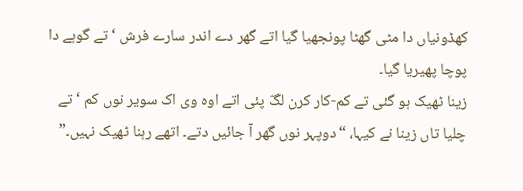کھڈونیاں دا مٹی گھٹا پونجھیا گیا اتے گھر دے اندر سارے فرش ‘تے گوہے دا پوچا پھیریا گیا۔
زینا ٹھیک ہو گئی تے کم-کار کرن لگّ پئی اتے اوہ وی اک سویر نوں کم ‘تے چلیا تاں زینا نے کیہا، “دوپہر نوں گھر آ جائیں دتے۔ اتھے رہنا ٹھیک نہیں۔”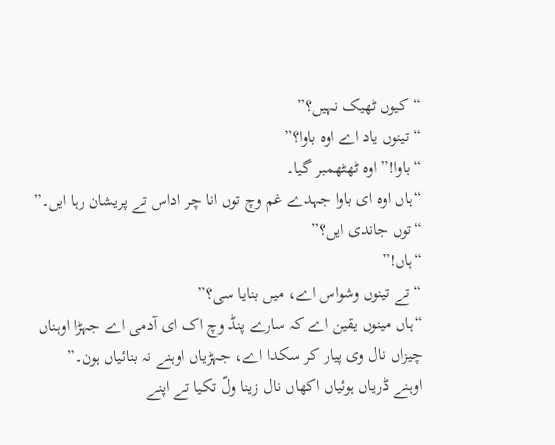“کیوں ٹھیک نہیں؟”
“تینوں یاد اے اوہ باوا؟”
“باوا!” اوہ ٹھٹھمبر گیا۔
“ہاں اوہ ای باوا جہدے غم وچ توں انا چر اداس تے پریشان رہا ایں۔”
“توں جاندی ایں؟”
“ہاں!”
“تے تینوں وشواس اے، میں بنایا سی؟”
“ہاں مینوں یقین اے کہ سارے پنڈ وچ اک ای آدمی اے جہڑا اوہناں چیزاں نال وی پیار کر سکدا اے، جہڑیاں اوہنے نہ بنائیاں ہون۔”
اوہنے ڈریاں ہوئیاں اکھاں نال زینا ولّ تکیا تے اپنے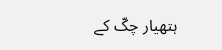ہتھیار چکّ کے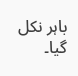باہر نکل گیا۔